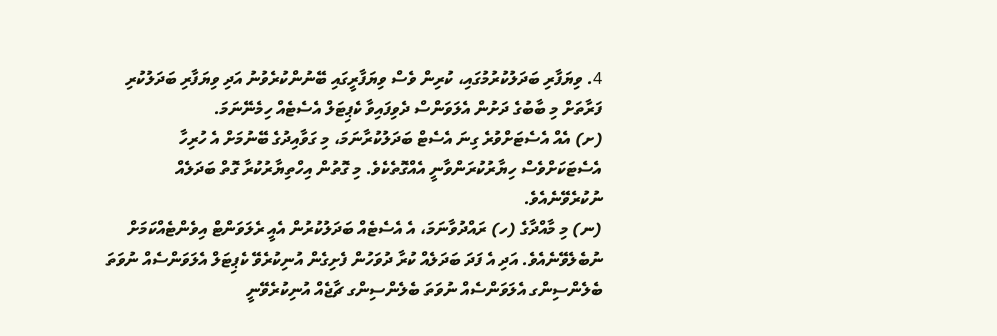4. ވިޔަފާރި ބަދަލުކުރުމުގައި، ކުރިން ވެސް ވިޔަފާރީގައި ބޭނުންކުރެވުނު އަދި ވިޔަފާރި ބަދަލުކުރި ފަރާތަށް މި ބާބުގެ ދަށުން އެލަވަންސް ދެވިފައިވާ ކެޕިޓަލް އެސެޓެއް ހިމެނޭނަމަ.
(ށ) އެއް އެސެޓަށްވުރެ ގިނަ އެސެޓް ބަދަލުކުރާނަމަ، މި ގަވާއިދުގެ ބޭނުމަށް އެ ހުރިހާ އެސެޓަކަށްވެސް ހިޔާރުކުރަންވާނީ އެއްގޮތެކެވެ. މި ގޮތުން އިހްތިޔާރުކުރާ ގޮތް ބަދަލެއް ނުކުރެވޭނެއެވެ.
(ނ) މި މާއްދާގެ (ހ) ރައްދުވާނަމަ، އެ އެސެޓެއް ބަދަލުކުރުން އެއީ ރެލަވަންޓް އިވެންޓެއްކަމަށް ނުބެލެވޭނެއެވެ. އަދި އެ ފަދަ ބަދަލެއް ކުރާ ދުވަހުން ފެށިގެން އުނިކުރެވޭ ކެޕިޓަލް އެލަވަންސެއް ނުވަތަ ބެލެންސިންގ އެލަވަންސެއް ނުވަތަ ބެލެންސިންގ ޗާޖެއް އުނިކުރެވޭނީ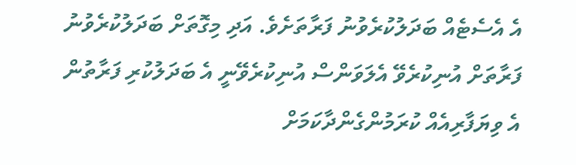އެ އެސެޓެއް ބަދަލުކުރެވުނު ފަރާތަށެވެ. އަދި މިގޮތަށް ބަދަލުކުރެވުނު ފަރާތަށް އުނިކުރެވޭ އެލަވަންސް އުނިކުރެވޭނީ އެ ބަދަލުކުރި ފަރާތުން އެ ވިޔަފާރިއެއް ކުރަމުންގެންދާކަމަށް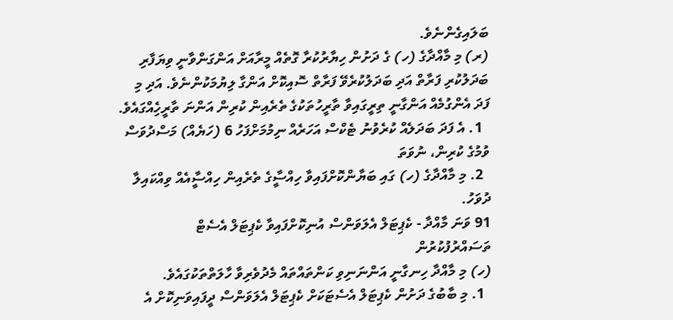ބަލައިގެންނެވެ.
(ރ) މި މާއްދާގެ (ހ) ގެ ދަށުން ހިޔާރުކުރާ ގޮތެއް މީރާއަށް އަންގަންވާނީ ވިޔަފާރި ބަދަލުކުރި ފަރާތް އަދި ބަދަލުކުރެވޭ ފަރާތް ސޮއިކޮށް އަންގާ ލިޔުމަކުންނެވެ. އަދި މި ފަދަ އެންގުމެއް އަންގާނީ ތިރީގައިވާ ތާރީހުތަކުގެ ތެރެއިން ކުރިން އަންނަ ތާރީހިެއްގައެވެ.
  1. އެ ފަދަ ބަދަލެއް ކުރެވުނު ޓެކްސް އަހަރެއް ނިމުމަށްފަހު 6 (ހަޔެއް) މަސްދުވަސް ވުމުގެ ކުރިން، ނުވަތަ
  2. މި މާއްދާގެ (ހ) ގައި ބަޔާންކޮށްފައިވާ ހިއްސީާގެ ތެރެއިން ހިއްސީާއެއް ވިއްކައިލާ ދުވަހު.
91 ވަނަ މާއްދާ - ކެޕިޓަލް އެލަވަންސް އުނިކޮށްފައިވާ ކެޕިޓަލް އެސެޓް ތަސައްރުފުކުރުން
(ހ) މި މާއްދާ ހިނގާނީ އަންނަނިވި ކަންތައްތައް މެދުވެރިވާ ހާލަތްތަކުގައެވެ.
  1. މި ބާބުގެ ދަށުން ކެޕިޓަލް އެސެޓަކަށް ކެޕިޓަލް އެލަވަންސް ދީފައިވަނިކޮށް އެ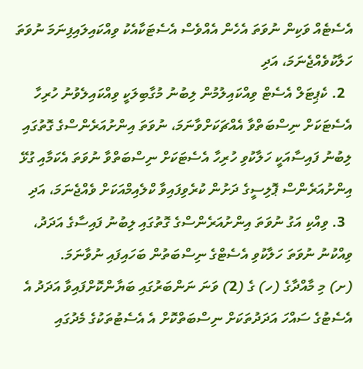އެސެޓެއް ވަކިން ނުވަތަ އެހެން އެއްވެސް އެސެޓަކާއެކު ވިއްކައިލައިފިނަމަ ނުވަތަ ހަލާކުވެއްޖެނަމަ، އަދި
  2. ކެޕިޓަލް އެސެޓް ވިއްކައިލުމުން ލިބުނު މުގާބިލަކީ ވިއްކައިލެވުނު ހުރިހާ އެސެޓަކަށް ނިސްބަތްވާ އެއްޗަކަށްވާނަމަ، ނުވަތަ އިންށުއަރެންސްގެ ގޮތުގައި ލިބުނު ފައިސާއަކީ ހަލާކުވި ހުރިހާ އެސެޓަކަށް ނިސްބަތްވާ ނުވަތަ އެކަމާއި ގުޅޭ އިންށުއަރެންސް ޕޮލިސީގެ ދަށުން ކުރެވިފައިވާ ކްލެއިމްއަކަށް ވެއްޖެނަމަ، އަދި
  3. ވިއްކި އަގު ނުވަތަ އިންށުއަރެންސްގެ ގޮތުގައި ލިބުނު ފައިސާގެ އަދަދު، ވިއްކުނު ނުވަތަ ހަލާކުވި އެސެޓްގެ ނިސްބަތުން ބަހައިފައި ނުވާނަމަ.
(ށ) މި މާއްދާގެ (ހ) ގެ (2) ވަނަ ނަންބަރުގައި ބަޔާންކޮށްފައިވާ އަދަދު އެ އެސެޓުގެ ސައްހަ އަދަދުތަކަށް ނިސްބަތްކޮށް އެ އެސެޓުތަކުގެ މެދުގައި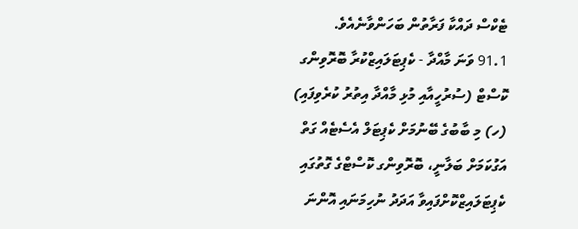ޓެކްސް ދައްކާ ފަރާތުން ބަހަންވާނެއެވެ.
91.1 ވަނަ މާއްދާ - ކެޕިޓަލައިޒްކުރާ ބޮރޮވިންގ ކޮސްޓް (ސުރުހީއާއި މުޅި މާއްދާ އިތުރު ކުރެވިފައި)
(ހ) މި ބާބުގެ ބޭނުމަށް ކެޕިޓަލް އެސެޓެއް ގަތް އަގުކަމަށް ބަލާނީ، ބޮރޮވިންގ ކޮސްޓްގެ ގޮތުގައި ކެޕިޓަލައިޒްކޮށްފައިވާ އަދަދު ނުހިމަނައި އޮންނަ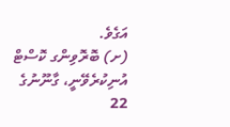އަގެވެ.
(ށ) ބޮރޮވިންގ ކޮސްޓް އުނިކުރެވޭނީ، ގާނޫނުގެ 22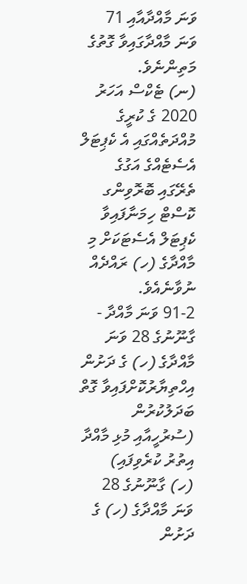ވަނަ މާއްދާއާއި 71 ވަނަ މާއްދާގައިވާ ގޮތުގެ މަތިންނެވެ.
(ނ) ޓެކްސް އަހަރު 2020 ގެ ކުރީގެ މުއްދަތެއްގައި އެ ކެޕިޓަލް އެސެޓެއްގެ އަގުގެ ތެރޭގައި ބޮރޮވިންގ ކޮސްޓް ހިމަނާފައިވާ ކެޕިޓަލް އެސެޓަކަށް މި މާއްދާގެ (ހ) ރައްދެއް ނުވާނެއެވެ.
91-2 ވަނަ މާއްދާ - ގާނޫނުގެ 28 ވަނަ މާއްދާގެ (ހ) ގެ ދަށުން އިހްތިޔާރުކޮށްފައިވާ ގޮތް ބަދަލުކުރުން (ސުރުހީއާއި މުޅި މާއްދާ އިތުރު ކުރެވިފައި)
(ހ) ގާނޫނުގެ 28 ވަނަ މާއްދާގެ (ހ) ގެ ދަށުން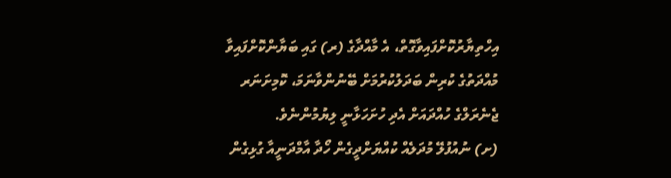އިހްތިޔާރުކޮށްފައިވާގޮތް، އެ މާއްދާގެ (ރ) ގައި ބަޔާންކޮށްފައިވާ މުއްދަތުގެ ކުރިން ބަދަލުކުރުމަށް ބޭނުންވާނަމަ، ކޮމިށަނަރ ޖެނެރަލްގެ ހުއްދައަށް އެދި ހުށަހަޅާނީ ލިޔުމުންނެވެ.
(ށ) ނުއުފުލޭ މުދަލެއް ކުއްޔަށްދީގެން ހޯދާ އާމްދަނީއާ ގުޅިގެން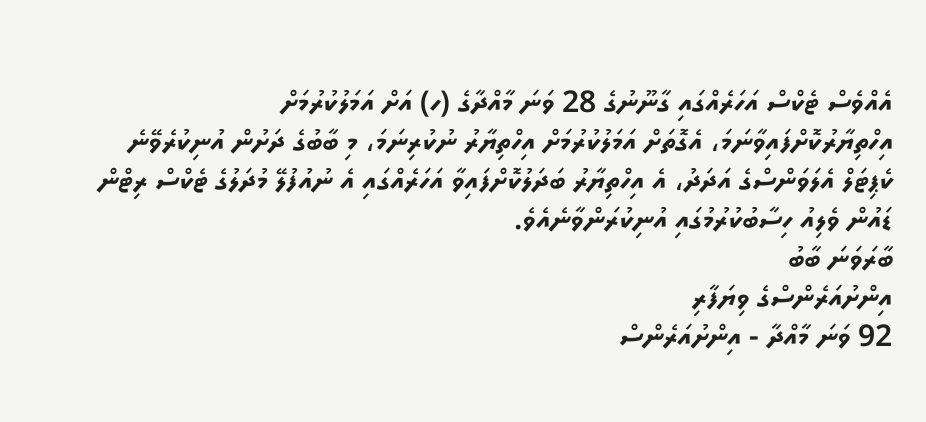އެއްވެސް ޓެކްސް އަހަރެއްގައި ގާނޫނުގެ 28 ވަނަ މާއްދާގެ (ހ) އަށް އަމަލުކުރުމަށް އިހްތިޔާރުކޮށްފައިވާނަމަ، އެގޮތަށް އަމަލުކުރުމަށް އިހްތިޔާރު ނުކުރިނަމަ، މި ބާބުގެ ދަށުން އުނިކުރެވޭނެ ކެޕިޓަލް އެލަވަންސްގެ އަދަދު، އެ އިހްތިޔާރު ބަދަލުކޮށްފައިވާ އަހަރެއްގައި އެ ނުއުފުލޭ މުދަލުގެ ޓެކްސް ރިޓްން ޑައުން ވެލިއު ހިސާބުކުރުމުގައި އުނިކުރަންވާނެއެވެ.
ބާރަވަނަ ބާބު
އިންށުއަރެންސްގެ ވިޔަފާރި
92 ވަނަ މާއްދާ - އިންށުއަރެންސް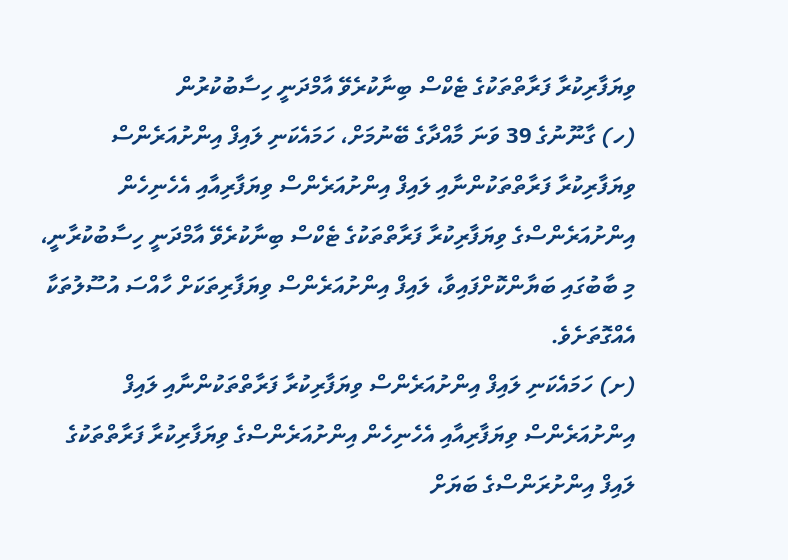ވިޔަފާރިކުރާ ފަރާތްތަކުގެ ޓެކްސް ބިނާކުރެވޭ އާމްދަނީ ހިސާބުކުރުން
(ހ) ގާނޫނުގެ 39 ވަނަ މާއްދާގެ ބޭނުމަށް، ހަމައެކަނި ލައިފް އިންށުއަރެންސް ވިޔަފާރިކުރާ ފަރާތްތަކުންނާއި ލައިފް އިންށުއަރެންސް ވިޔަފާރިއާއި އެހެނިހެން އިންށުއަރެންސްގެ ވިޔަފާރިކުރާ ފަރާތްތަކުގެ ޓެކްސް ބިނާކުރެވޭ އާމްދަނީ ހިސާބުކުރާނީ، މި ބާބުގައި ބަޔާންކޮށްފައިވާ، ލައިފް އިންށުއަރެންސް ވިޔަފާރިތަކަށް ހާއްސަ އުސޫލުތަކާ އެއްގޮތަށެވެ.
(ށ) ހަމައެކަނި ލައިފް އިންށުއަރެންސް ވިޔަފާރިކުރާ ފަރާތްތަކުންނާއި ލައިފް އިންށުއަރެންސް ވިޔަފާރިއާއި އެހެނިހެން އިންށުއަރެންސްގެ ވިޔަފާރިކުރާ ފަރާތްތަކުގެ ލައިފް އިންށުރަންސްގެ ބަޔަށް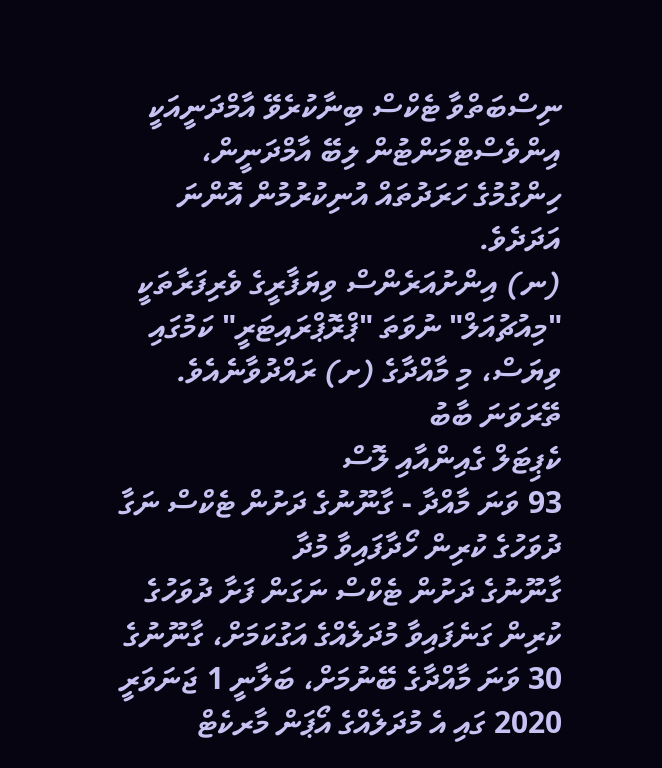ނިސްބަތްވާ ޓެކްސް ބިނާކުރެވޭ އާމްދަނީއަކީ އިންވެސްޓްމަންޓުން ލިބޭ އާމްދަނީން، ހިންގުމުގެ ހަރަދުތައް އުނިކުރުމުން އޮންނަ އަދަދެވެ.
(ނ) އިންށުއަރެންސް ވިޔަފާރީގެ ވެރިފަރާތަކީ "މިއުޗުއަލް" ނުވަތަ "ޕްރޮޕްރައިޓަރީ" ކަމުގައި ވިޔަސް، މި މާއްދާގެ (ށ) ރައްދުވާނެއެވެ.
ތޭރަވަނަ ބާބު
ކެޕިޓަލް ގެއިންއާއި ލޮސް
93 ވަނަ މާއްދާ - ގާނޫނުގެ ދަށުން ޓެކްސް ނަގާ ދުވަހުގެ ކުރިން ހޯދާފައިވާ މުދާ
ގާނޫނުގެ ދަށުން ޓެކްސް ނަގަން ފަށާ ދުވަހުގެ ކުރިން ގަނެފައިވާ މުދަލެއްގެ އަގުކަމަށް، ގާނޫނުގެ 30 ވަނަ މާއްދާގެ ބޭނުމަށް، ބަލާނީ 1 ޖަނަވަރީ 2020 ގައި އެ މުދަލެއްގެ އޯޕަން މާރކެޓް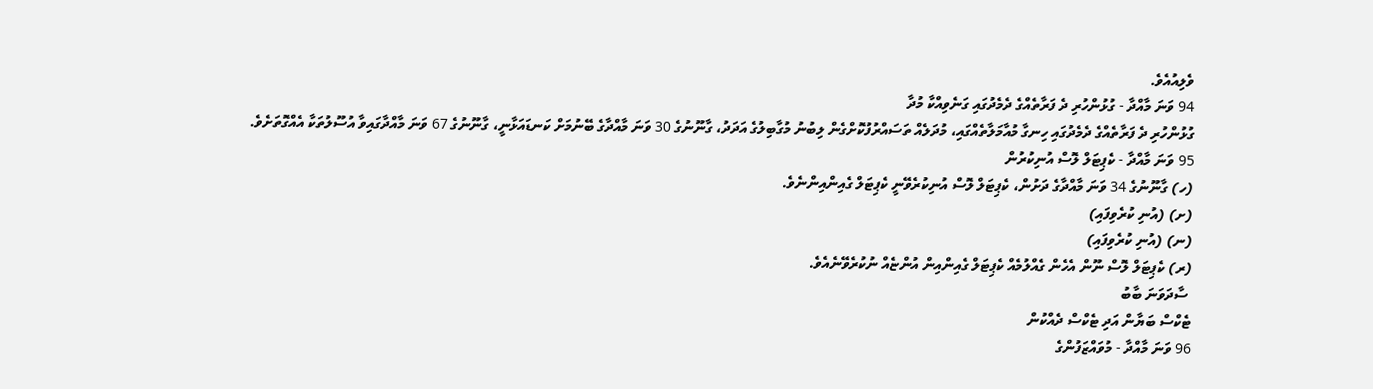ވެލިއުއެވެ.
94 ވަނަ މާއްދާ - ގުޅުންހުރި ދެ ފަރާތެއްގެ ދެމެދުގައި ގަނެވިއްކާ މުދާ
ގުޅުންހުރި ދެ ފަރާތެއްގެ ދެމެދުގައި ހިނގާ މުއާމަލާތެއްގައި، މުދަލެއް ތަސައްރުފުކޮށްގެން ލިބުނު މުގާބިލުގެ އަދަދު، ގާނޫނުގެ 30 ވަނަ މާއްދާގެ ބޭނުމަށް ކަނޑައަޅާނީ، ގާނޫނުގެ 67 ވަނަ މާއްދާގައިވާ އުސޫލުތަކާ އެއްގޮތަށެވެ.
95 ވަނަ މާއްދާ - ކެޕިޓަލް ލޮސް އުނިކުރުން
(ހ) ގާނޫނުގެ 34 ވަނަ މާއްދާގެ ދަށުން، ކެޕިޓަލް ލޮސް އުނިކުރެވޭނީ ކެޕިޓަލް ގެއިންއިންނެވެ.
(ށ) (އުނި ކުރެވިފައި)
(ނ) (އުނި ކުރެވިފައި)
(ރ) ކެޕިޓަލް ލޮސް ނޫން އެހެން ގެއްލުމެއް ކެޕިޓަލް ގެއިންއިން އުންޏެއް ނުކުރެވޭނެއެވެ.
 ސާދަވަނަ ބާބު
ޓެކްސް ބަޔާން އަދި ޓެކްސް ދެއްކުން
96 ވަނަ މާއްދާ - މުވައްޒަފުންގެ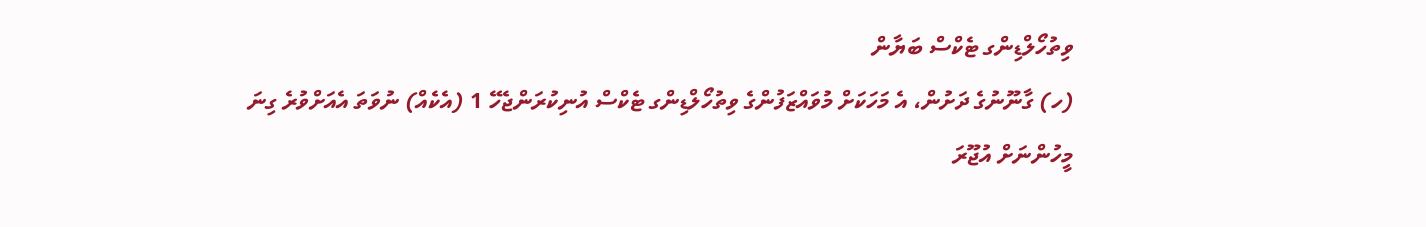ވިތުހޯލްޑިންގ ޓެކްސް ބަޔާން
(ހ) ގާނޫނުގެ ދަށުން، އެ މަހަކަށް މުވައްޒަފުންގެ ވިތުހޯލްޑިންގ ޓެކްސް އުނިކުރަންޖެހޭ 1 (އެކެއް) ނުވަތަ އެއަށްވުރެ ގިނަ މީހުންނަށް އުޖޫރަ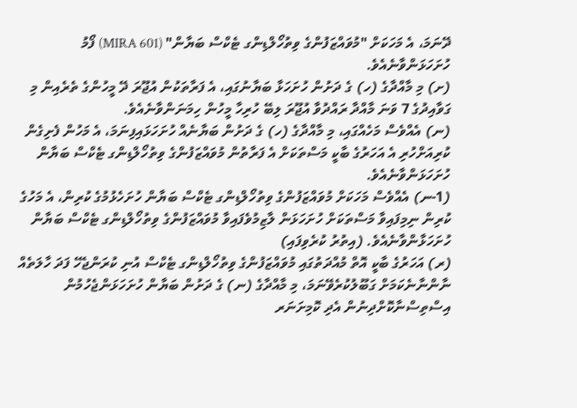ދޭނަމަ، އެ މަހަކަށް "މުވައްޒަފުންގެ ވިތުހޯލްޑިންގ ޓެކްސް ބަޔާން" (MIRA 601) ފޯމު ހުށަހަޅަންވާނެއެވެ.
(ށ) މި މާއްދާގެ (ހ) ގެ ދަށުން ހުށަހަޅާ ބަޔާނުގައި، އެ ފަރާތަކުން އުޖޫރަ ދޭ މީހުންގެ ތެރެއިން މި ގަވާއިދުގެ 7 ވަނަ މާއްދާ ރައްދުވާ އުޖޫރަ ލިބޭ ހުރިހާ މީހުން ހިމަނަންވާނެއެވެ.
(ނ) އެއްވެސް މަހެއްގައި، މި މާއްދާގެ (ހ) ގެ ދަށުން ބަޔާނެއް ހުށަހަޅައިފިނަމަ، އެ މަހުން ފެށިގެން ކުރިއަށްހުރި އެ އަހަރުގެ ބާކީ މަސްތަކަށް އެ ފަރާތުން މުވައްޒަފުންގެ ވިތުހޯލްޑިންގ ޓެކްސް ބަޔާން ހުށަހަޅަންވާނެއެވެ.
(1-ނ) އެއްވެސް މަހަކަށް މުވައްޒަފުންގެ ވިތުހޯލްޑިންގ ޓެކްސް ބަޔާން ހުށަހެޅުމުގެ ކުރިން، އެ މަހުގެ ކުރިން ނިމިފައިވާ މަސްތަކަށް ހުށަހަޅަން ލާޒިމުވެފައިވާ މުވައްޒަފުންގެ ވިތުހޯލްޑިންގ ޓެކްސް ބަޔާން ހުށަހަޅާންވާނެއެވެ. (އިތުރު ކުރެވިފައި)
(ރ) އަހަރުގެ ބާކީ އޮތް މުއްދަތުގައި މުވައްޒަފުންގެ ވިތުހޯލްޑިންގ ޓެކްސް އުނި ކުރަންޖެހޭ ފަދަ ހާލަތެއް ނާންނާނެކަމަށް ގަބޫލުކުރެވޭނަމަ، މި މާއްދާގެ (ނ) ގެ ދަށުން ބަޔާން ހުށަހަޅަންޖެހުމުން އިސްތިސްނާކޮށްދިނުން އެދި ކޮމިށަނަރ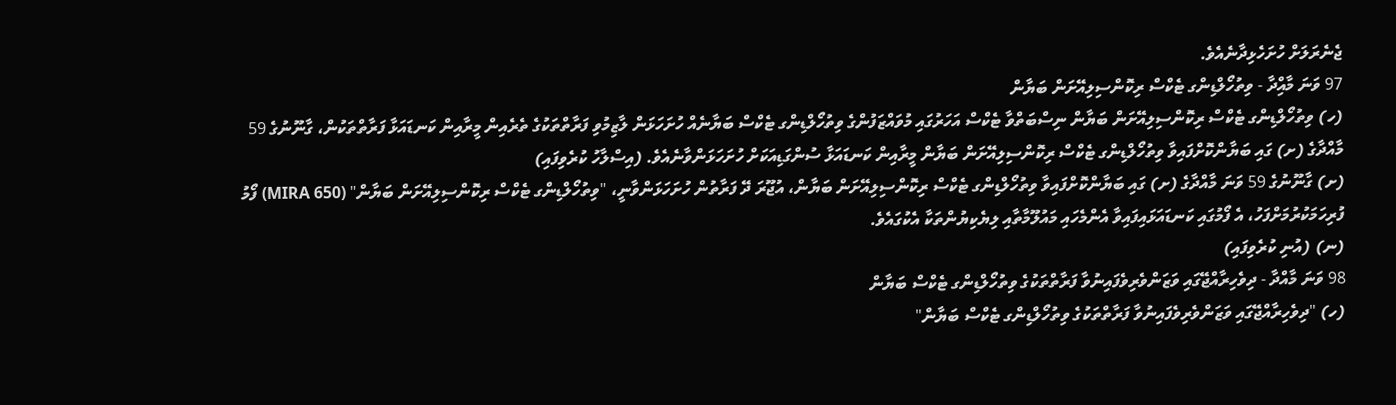ޖެނެރަލަށް ހުށަހެޅިދާނެއެވެ.
97 ވަނަ މާއިްދާ - ވިތުހޯލްޑިންގ ޓެކްސް ރިކޮންސިލިއޭށަން ބަޔާން
(ހ) ވިތުހޯލްޑިންގ ޓެކްސް ރިކޮންސިލިއޭށަން ބަޔާން ނިސްބަތްވާ ޓެކްސް އަހަރުގައި މުވައްޒަފުންގެ ވިތުހޯލްޑިންގ ޓެކްސް ބަޔާނެއް ހުށަހަޅަން ލާޒިމުވި ފަރާތްތަކުގެ ތެރެއިން މީރާއިން ކަނޑައަޅާ ފަރާތްތަކުން، ގާނޫނުގެ 59 މާއްދާގެ (ށ) ގައި ބަޔާންކޮށްފައިވާ ވިތުހޯލްޑިންގ ޓެކްސް ރިކޮންސިލިއޭށަން ބަޔާން މީރާއިން ކަނޑައަޅާ ސުންގަޑިއަކަށް ހުށަހަޅަންވާނެއެވެ. (އިސްލާހު ކުރެވިފައި)
(ށ) ގާނޫނުގެ 59 ވަނަ މާއްދާގެ (ށ) ގައި ބަޔާންކޮށްފައިވާ ވިތުހޯލްޑިންގ ޓެކްސް ރިކޮންސިލިއޭށަން ބަޔާން، އުޖޫރަ ދޭ ފަރާތުން ހުށަހަޅަންވާނީ، "ވިތުހޯލްޑިންގ ޓެކްސް ރިކޮންސިލިއޭށަން ބަޔާން" (MIRA 650) ފޯމު ފުރިހަމަކުރުމަށްފަހު، އެ ފޯމުގައި ކަނޑައަޅައިފައިވާ އެންމެހައި މައުލޫމާތާއި ލިޔެކިޔުންތަކާ އެކުގައެވެ.
(ނ) (އުނި ކުރެވިފައި)
98 ވަނަ މާއްދާ - ދިވެހިރާއްޖޭގައި ވަޒަންވެރިވެފައިނުވާ ފަރާތްތަކުގެ ވިތުހޯލްޑިންގ ޓެކްސް ބަޔާން
(ހ) "ދިވެހިރާއްޖޭގައި ވަޒަންވެރިވެފައިނުވާ ފަރާތްތަކުގެ ވިތުހޯލްޑިންގ ޓެކްސް ބަޔާން"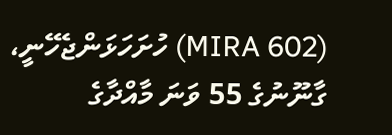(MIRA 602) ހުށަހަޅަންޖެހޭނީ، ގާނޫނުގެ 55 ވަނަ މާއްދާގެ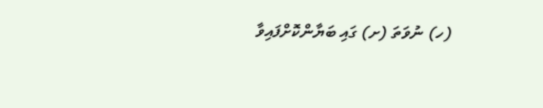(ހ) ނުވަތަ (ށ) ގައި ބަޔާންކޮށްފައިވާ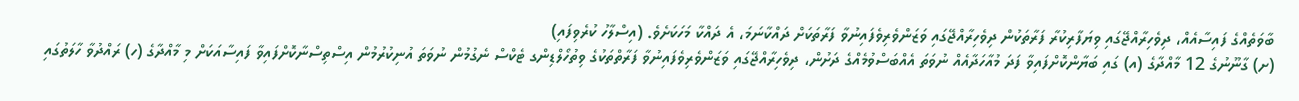ބާވަތެއްގެ ފައިސާއެއް، ދިވެހިރާއްޖޭގައި ވިޔަފާރިކުރާ ފަރާތަކުން ދިވެހިރާއްޖޭގައި ވަޒަންވެރިވެފައިނުވާ ފަރާތަކަށް ދައްކާނަމަ، އެ ދައްކާ މަހަކަށެވެ. (އިސްލާހު ކުރެވިފައި)
(ށ) ގާނޫނުގެ 12 މާއްދާގެ (އ) ގައި ބަޔާންކޮށްފައިވާ ފަދަ މުއާހަދާއެއް ނުވަތަ އެއްބަސްވުމެއްގެ ދަށުން، ދިވެހިރާއްޖޭގައި ވަޒަންވެރިވެފައިނުވާ ފަރާތްތަކުގެ ވިތުހޯލްޑިންގ ޓެކްސް ނެގުމުން ނުވަތަ އުނިކުރުމުން އިސްތިސްނާކޮށްފައިވާ ފައިސާއަކަށް މި މާއްދާގެ (ހ) ރައްދުވާ ހާލަތުގައި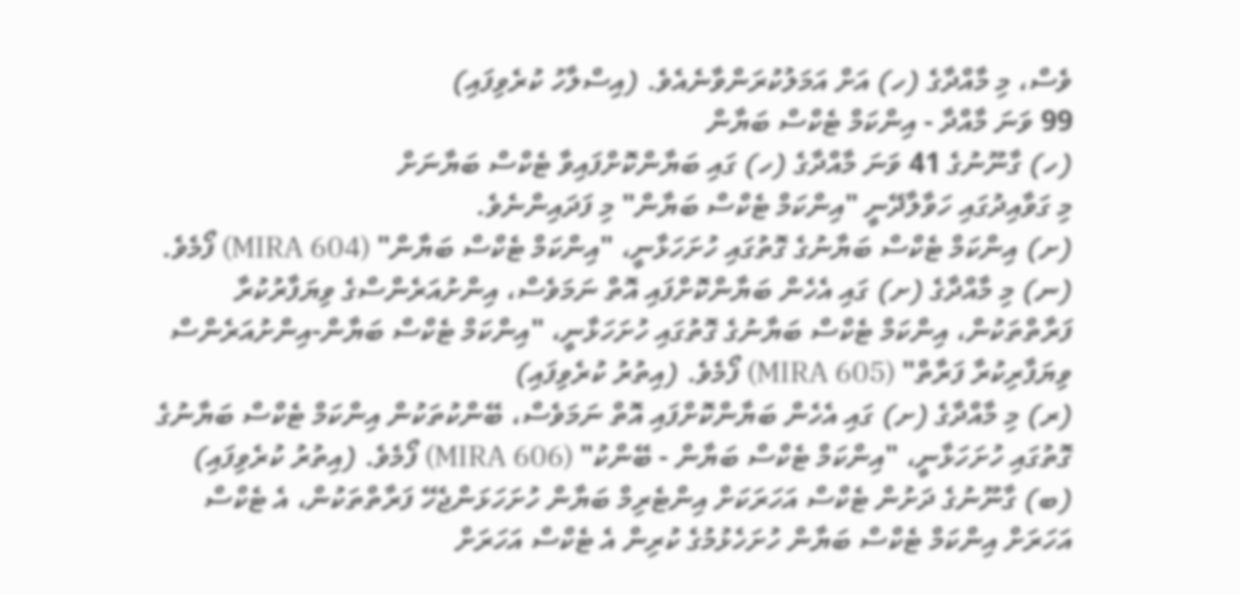ވެސް، މި މާއްދާގެ (ހ) އަށް އަމަލުކުރަންވާނެއެވެ. (އިސްލާހު ކުރެވިފައި)
99 ވަނަ މާއްދާ - އިންކަމް ޓެކްސް ބަޔާން
(ހ) ގާނޫނުގެ 41 ވަނަ މާއްދާގެ (ހ) ގައި ބަޔާންކޮށްފައިވާ ޓެކްސް ބަޔާނަށް
މި ގަވާއިދުގައި ހަވާލާދޭނީ "އިންކަމް ޓެކްސް ބަޔާން" މި ފަދައިންނެވެ.
(ށ) އިންކަމް ޓެކްސް ބަޔާނުގެ ގޮތުގައި ހުށަހަޅާނީ، "އިންކަމް ޓެކްސް ބަޔާން" (MIRA 604) ފޯމެވެ.
(ނ) މި މާއްދާގެ (ށ) ގައި އެހެން ބަޔާންކޮށްފައި އޮތް ނަމަވެސް، އިންށުއަރެންސްގެ ވިޔަފާރުކުރާ ފަރާތްތަކުން، އިންކަމް ޓެކްސް ބަޔާނުގެ ގޮތުގައި ހުށަހަޅާނީ، "އިންކަމް ޓެކްސް ބަޔާން-އިންށުއަރެންސް ވިޔަފާރިކުރާ ފަރާތް" (MIRA 605) ފޯމެވެ. (އިތުރު ކުރެވިފައި)
(ރ) މި މާއްދާގެ (ށ) ގައި އެހެން ބަޔާންކޮށްފައި އޮތް ނަމަވެސް، ބޭންކުތަކުން އިންކަމް ޓެކްސް ބަޔާނުގެ ގޮތުގައި ހުށަހަޅާނީ، "އިންކަމް ޓެކްސް ބަޔާން - ބޭންކު" (MIRA 606) ފޯމެވެ. (އިތުރު ކުރެވިފައި)
(ބ) ގާނޫނުގެ ދަށުން ޓެކްސް އަހަރަކަށް އިންޓެރިމް ބަޔާން ހުށަހަޅަންޖެހޭ ފަރާތްތަކުން، އެ ޓެކްސް އަހަރަށް އިންކަމް ޓެކްސް ބަޔާން ހުށަހެޅުމުގެ ކުރިން އެ ޓެކްސް އަހަރަށް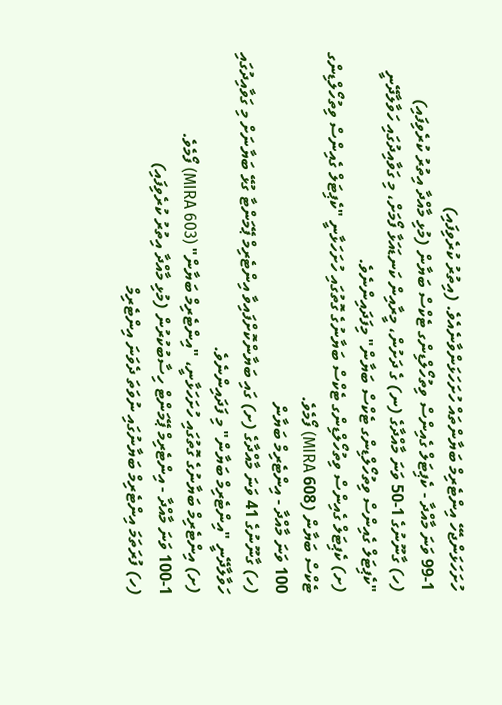ހުށަހަޅަންޖެހޭ އިންޓެރިމް ބަޔާންތައް ހުށަހަޅަންވާނެއެވެ. (އިތުރު ކުރެވިފައި)
99-1 ވަނަ މާއްދާ - ކެޕިޓަލް ގެއިންސް ވިތުހޯލްޑިންގ ޓެކްސް ބަޔާން (މުޅި މާއްދާ އިތުރު ކުރެވިފައި)
(ހ) ގާނޫނުގެ 1-50 ވަނަ މާއްދާގެ (ނ) ގެ ދަށުން، މީރާއިން ކަނޑައަޅާ ފޯމަށް، މި ގަވާއިދުގައި ހަވާލާދޭނީ "ކެޕިޓަލް ގެއިންސް ވިތުހޯލްޑިންގ ޓެކްސް ބަޔާން" މިފަދައިންނެވެ.
(ށ) ކެޕިޓަލް ގެއިންސް ވިތުހޯލްޑިންގ ޓެކްސް ބަޔާނުގެ ގޮތުގައި ހުށަހަޅާނީ "ކެޕިޓަލް ގެއިންސް ވިތުހޯލްޑިންގ ޓެކްސް ބަޔާން (608 MIRA) ފޯމެވެ.
100 ވަނަ މާއްދާ - އިންޓެރިމް ބަޔާން
(ހ) ގާނޫނުގެ 41 ވަނަ މާއްދާގެ (ށ) ގައި ބަޔާންކޮށްފައިވާ އިންޓެރިމް ޕޭމަންޓާ ގުޅޭ ބަޔާނަށް މި ގަވާއިދުގައި ހަވާލާދޭނީ "އިންޓެރިމް ބަޔާން" މި ފަދައިންނެވެ.
(ށ) އިންޓެރިމް ބަޔާނުގެ ގޮތުގައި ހުށަހަޅާނީ، "އިންޓެރިމް ބަޔާން" (MIRA 603) ފޯމެވެ.
100-1 ވަނަ މާއްދާ - އިންޓެރިމް ޕޭމަންޓް ހިސާބުކުރުން (މުޅި މާއްދާ އިތުރު ކުރެވިފައި)
(ހ) ފުރަތަމަ އިންޓެރިމް ބަޔާނުގައި ނުވަތަ ދެވަނަ އިންޓެރިމް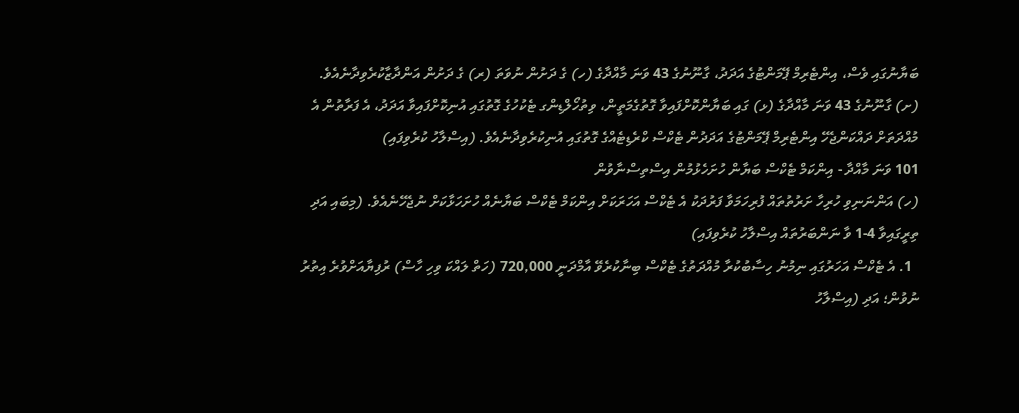ބަޔާނުގައި ވެސް، އިންޓެރިމް ޕޭމަންޓުގެ އަދަދު، ގާނޫނުގެ 43 ވަނަ މާއްދާގެ (ހ) ގެ ދަށުން ނުވަތަ (ރ) ގެ ދަށުން އަންދާޒާކުރެވިދާނެއެވެ.
(ށ) ގާނޫނުގެ 43 ވަނަ މާއްދާގެ (ޅ) ގައި ބަޔާންކޮށްފައިވާ ގޮތުގެމަތީން، ވިތުހޯލްޑިންގ ޓެކުހުގެ ގޮތުގައި އުނިކޮށްފައިވާ އަދަދު، އެ ފަރާތުން އެ މުއްދަތަށް ދައްކަންޖެހޭ އިންޓެރިމް ޕޭމަންޓުގެ އަދަދުން ޓެކްސް ކްރެޑިޓެއްގެ ގޮތުގައި އުނިކުރެވިދާނެއެވެ. (އިސްލާހު ކުރެވިފައި)
101 ވަނަ މާއްދާ - އިންކަމް ޓެކްސް ބަޔާން ހުށަހެޅުމުން އިސްތިސްނާވުން
(ހ) އަންނަނިވި ހުރިހާ ށަރުތުތައް ފުރިހަމަވާ ފަރުދަކު އެ ޓެކްސް އަހަރަކަށް އިންކަމް ޓެކްސް ބަޔާނެއް ހުށަހަޅާކަށް ނުޖެހޭނެއެވެ. (މިބައި އަދި ތިރީގައިވާ 4-1 ވާ ނަންބަރުތައް އިސްލާހު ކުރެވިފައި)
  1. އެ ޓެކްސް އަހަރުގައި ނިމުނު ހިސާބުކުރާ މުއްދަތުގެ ޓެކްސް ބިނާކުރެވޭ އާމްދަނީ 720,000 (ހަތް ލައްކަ ވިހި ހާސް) ރުފިޔާއަށްވުރެ އިތުރު ނުވުން؛ އަދި (އިސްލާހު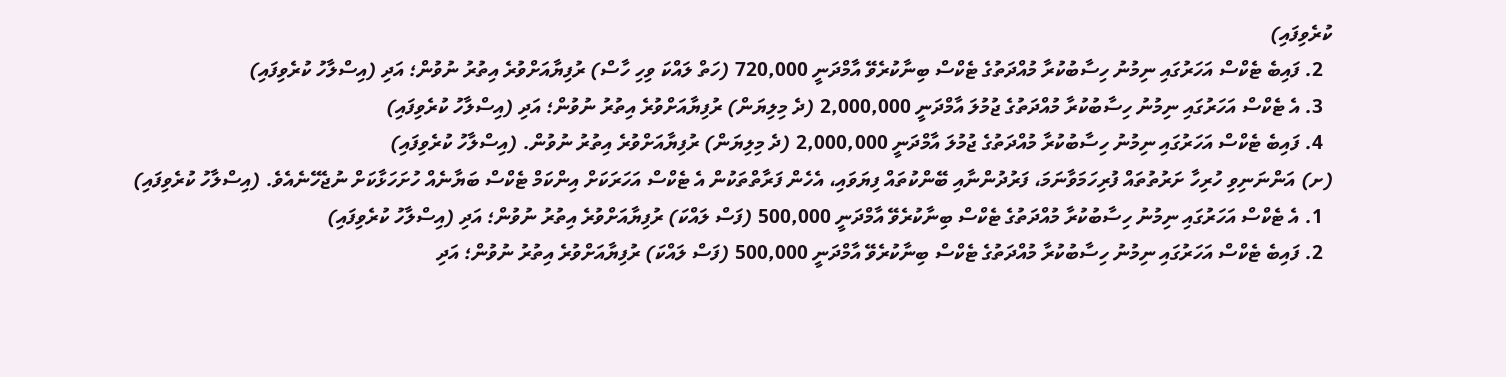ކުރެވިފައި)
  2. ފައިބެ ޓެކްސް އަހަރުގައި ނިމުނު ހިސާބުކުރާ މުއްދަތުގެ ޓެކްސް ބިނާކުރެވޭ އާމްދަނީ 720,000 (ހަތް ލައްކަ ވިހި ހާސް) ރުފިޔާއަށްވުރެ އިތުރު ނުވުން؛ އަދި (އިސްލާހު ކުރެވިފައި)
  3. އެ ޓެކްސް އަހަރުގައި ނިމުނު ހިސާބުކުރާ މުއްދަތުގެ ޖުމުލަ އާމްދަނީ 2,000,000 (ދެ މިލިޔަން) ރުފިޔާއަށްވުރެ އިތުރު ނުވުން؛ އަދި (އިސްލާހު ކުރެވިފައި)
  4. ފައިބެ ޓެކްސް އަހަރުގައި ނިމުނު ހިސާބުކުރާ މުއްދަތުގެ ޖުމުލަ އާމްދަނީ 2,000,000 (ދެ މިލިޔަން) ރުފިޔާއަށްވުރެ އިތުރު ނުވުން. (އިސްލާހު ކުރެވިފައި)
(ށ) އަންނަނިވި ހުރިހާ ށަރުތުތައް ފުރިހަމަވާނަމަ، ފަރުދުންނާއި ބޭންކުތައް ފިޔަވައި، އެހެން ފަރާތްތަކުން އެ ޓެކްސް އަހަރަކަށް އިންކަމް ޓެކްސް ބަޔާނެއް ހުށަހަޅާކަށް ނުޖެހޭނެއެވެ. (އިސްލާހު ކުރެވިފައި)
  1. އެ ޓެކްސް އަހަރުގައި ނިމުނު ހިސާބުކުރާ މުއްދަތުގެ ޓެކްސް ބިނާކުރެވޭ އާމްދަނީ 500,000 (ފަސް ލައްކަ) ރުފިޔާއަށްވުރެ އިތުރު ނުވުން؛ އަދި (އިސްލާހު ކުރެވިފައި)
  2. ފައިބެ ޓެކްސް އަހަރުގައި ނިމުނު ހިސާބުކުރާ މުއްދަތުގެ ޓެކްސް ބިނާކުރެވޭ އާމްދަނީ 500,000 (ފަސް ލައްކަ) ރުފިޔާއަށްވުރެ އިތުރު ނުވުން؛ އަދި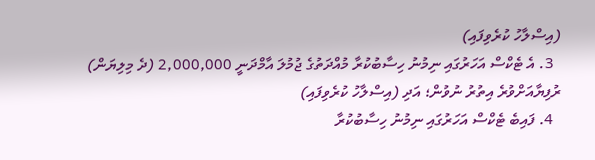(އިސްލާހު ކުރެވިފައި)
  3. އެ ޓެކްސް އަހަރުގައި ނިމުނު ހިސާބުކުރާ މުއްދަތުގެ ޖުމުލަ އާމްދަނީ 2,000,000 (ދެ މިލިޔަން) ރުފިޔާއަށްވުރެ އިތުރު ނުވުން؛ އަދި (އިސްލާހު ކުރެވިފައި)
  4. ފައިބެ ޓެކްސް އަހަރުގައި ނިމުނު ހިސާބުކުރާ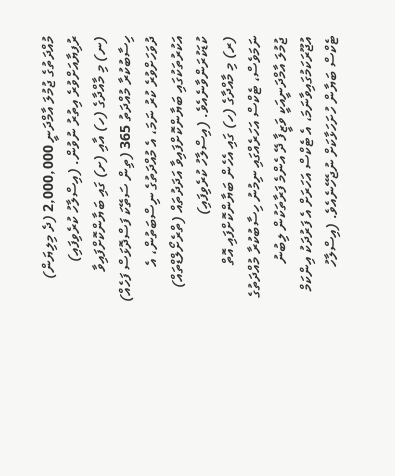މުއްދަތުގެ ޖުމުލަ އާމްދަނީ 2,000,000 (ދެ މިލިޔަން) ރުފިޔާއަށްވުރެ އިތުރު ނުވުން. (އިސްލާހު ކުރެވިފައި)
(ނ) މި މާއްދާގެ (ހ) އާއި (ށ) ގައި ބަޔާންކޮށްފައިވާ ހިސާބުކުރާ މުއްދަތު 365 (ތިން ސަތޭކަ ފަސްދޮޅަސް ފަހެއް) ދުވަހަށްވުރެ ކުރު ނަމަ، އެ މުއްދަތުގެ ނިސްބަތުން، އެ އަކުރުތަކުގައި ބަޔާންކޮށްފައިވާ އަދަދުތައް (ތްރެށޯލްޑްތައް) ކުޑަކުރަންވާނެއެވެ. (އިސްލާހު ކުރެވިފައި)
(ރ) މި މާއްދާގެ (ހ) ގައި އެހެން ބަޔާންކޮށްފައި އޮތް ނަމަވެސް، ޓެކްސް އަހަރެއްގައި ނިމުނު ހިސާބުކުރާ މުއްދަތުގެ ޖުމުލަ އާމްދަނީއަކީ ވަޒީފާ ދޭ އެންމެ ފަރާތަކުން ލިބުނު އުޖޫރަކަމުގައިވާނަމަ، އެ ޓެކްސް އަހަރަށް އެ ފަރުދަކު އިންކަމް ޓެކްސް ބަޔާން ހުށަހަޅާކަށް ނުޖެހޭނެއެވެ. (އިސްލާހު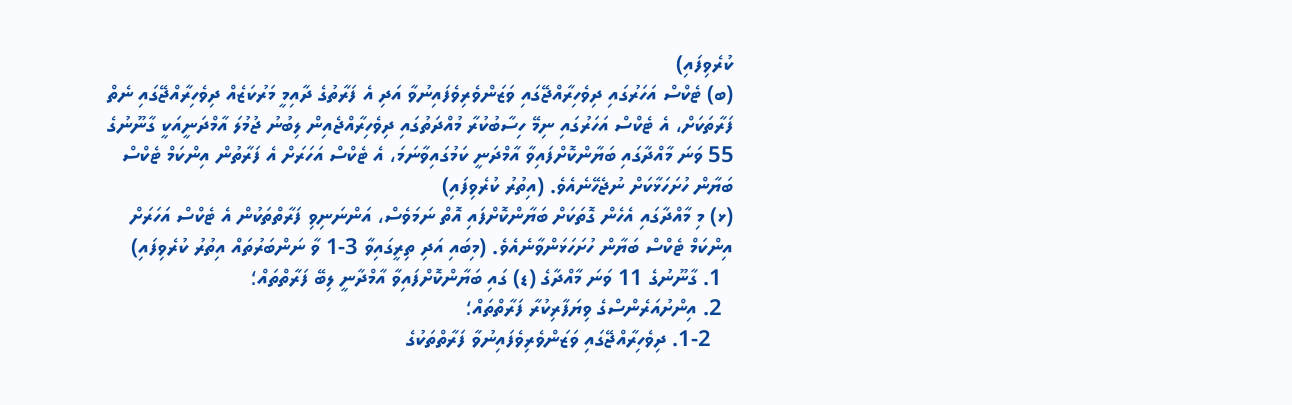ކުރެވިފައި)
(ބ) ޓެކްސް އަހަރުގައި ދިވެހިރާއްޖޭގައި ވަޒަންވެރިވެފައިނުވާ އަދި އެ ފަރާތުގެ ދާއިމީ މަރުކަޒެއް ދިވެހިރާއްޖޭގައި ނެތް ފަރާތަކަށް، އެ ޓެކްސް އަހަރުގައި ނިމޭ ހިސާބުކުރާ މުއްދަތުގައި ދިވެހިރާއްޖެއިން ލިބުނު ޖުމުލަ އާމްދަނީއަކީ ގާނޫނުގެ 55 ވަނަ މާއްދާގައި ބަޔާންކޮށްފައިވާ އާމްދަނީ ކަމުގައިވާނަމަ، އެ ޓެކްސް އަހަރަށް އެ ފަރާތުން އިންކަމް ޓެކްސް ބަޔާން ހުށަހަޅާކަށް ނުޖެހޭނެއެވެ. (އިތުރު ކުރެވިފައި)
(ޅ) މި މާއްދާގައި އެހެން ގޮތަކަށް ބަޔާންކޮށްފައި އޮތް ނަމަވެސް، އަންނަނިވި ފަރާތްތަކުން އެ ޓެކްސް އަހަރަށް އިންކަމް ޓެކްސް ބަޔާން ހުށަހަޅަންވާނެއެވެ. (މިބައި އަދި ތިރީގައިވާ 3-1 ވާ ނަންބަރުތައް އިތުރު ކުރެވިފައި)
  1. ގާނޫނުގެ 11 ވަނަ މާއްދާގެ (ޑ) ގައި ބަޔާންކޮށްފައިވާ އާމްދާނީ ލިބޭ ފަރާތްތައް؛
  2. އިންށުއަރެންސްގެ ވިޔަފާރިކުރާ ފަރާތްތައް؛
    1-2. ދިވެހިރާއްޖޭގައި ވަޒަންވެރިވެފައިނުވާ ފަރާތްތަކުގެ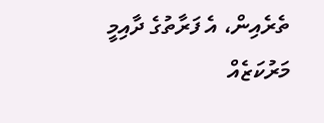ތެރެއިން، އެ ފަރާތުގެ ދާއިމީ މަރުކަޒެއް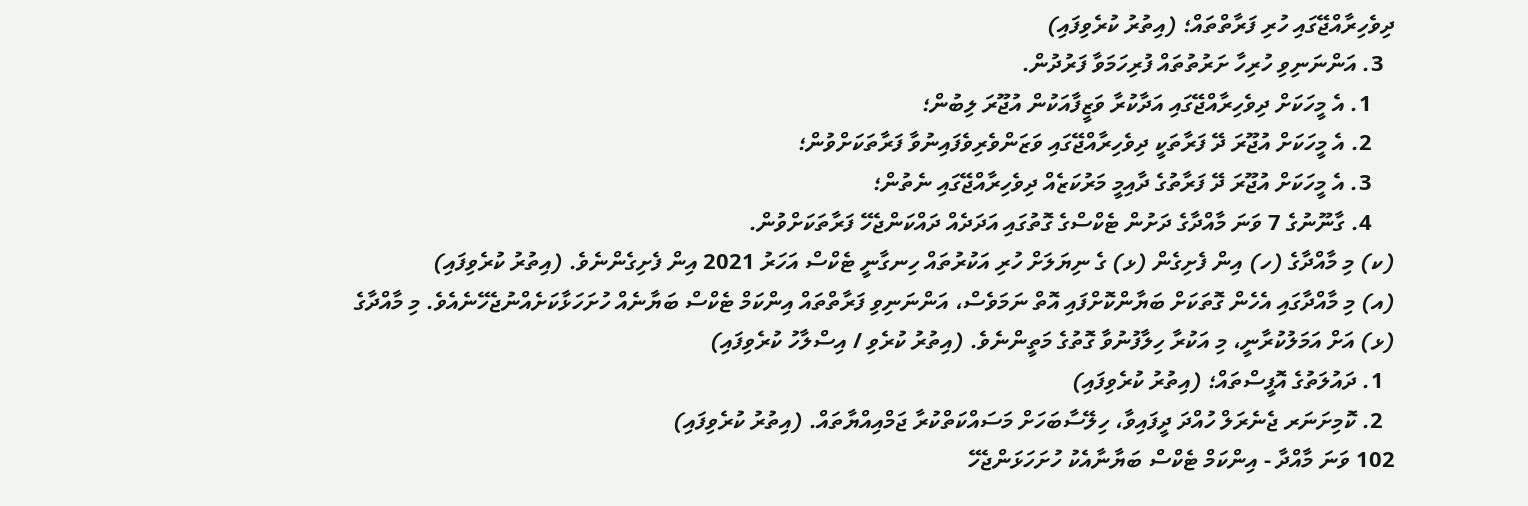ދިވެހިރާއްޖޭގައި ހުރި ފަރާތްތައް؛ (އިތުރު ކުރެވިފައި)
  3. އަންނަނިވި ހުރިހާ ށަރުތުތައް ފުރިހަމަވާ ފަރުދުން.
    1. އެ މީހަކަށް ދިވެހިރާއްޖޭގައި އަދާކުރާ ވަޒީފާއަކުން އުޖޫރަ ލިބުން؛
    2. އެ މީހަކަށް އުޖޫރަ ދޭ ފަރާތަކީ ދިވެހިރާއްޖޭގައި ވަޒަންވެރިވެފައިނުވާ ފަރާތަކަށްވުން؛
    3. އެ މީހަކަށް އުޖޫރަ ދޭ ފަރާތުގެ ދާއިމީ މަރުކަޒެއް ދިވެހިރާއްޖޭގައި ނެތުން؛
    4. ގާނޫނުގެ 7 ވަނަ މާއްދާގެ ދަށުން ޓެކްސްގެ ގޮތުގައި އަދަދެއް ދައްކަންޖެހޭ ފަރާތަކަށްވުން.
(ކ) މި މާއްދާގެ (ހ) އިން ފެށިގެން (ޅ) ގެ ނިޔަލަށް ހުރި އަކުރުތައް ހިނގާނީ ޓެކްސް އަހަރު 2021 އިން ފެށިގެންނެވެ. (އިތުރު ކުރެވިފައި)
(އ) މި މާއްދާގައި އެހެން ގޮތަކަށް ބަޔާންކޮށްފައި އޮތް ނަމަވެސް، އަންނަނިވި ފަރާތްތައް އިންކަމް ޓެކްސް ބަޔާނެއް ހުށަހަޅާކަށެއްނުޖެހޭނެއެވެ. މި މާއްދާގެ (ޅ) އަށް އަމަލުކުރާނީ، މި އަކުރާ ހިލާފުނުވާ ގޮތުގެ މަތީންނެވެ. (އިތުރު ކުރެވި / އިސްލާހު ކުރެވިފައި)
  1. ދައުލަތުގެ އޮފީސްތައް؛ (އިތުރު ކުރެވިފައި)
  2. ކޮމިށަނަރ ޖެނެރަލް ހުއްދަ ދީފައިވާ، ހިލޭސާބަހަށް މަސައްކަތްކުރާ ޖަމްއިއްޔާތައް. (އިތުރު ކުރެވިފައި)
102 ވަނަ މާއްދާ - އިންކަމް ޓެކްސް ބަޔާނާއެކު ހުށަހަޅަންޖެހޭ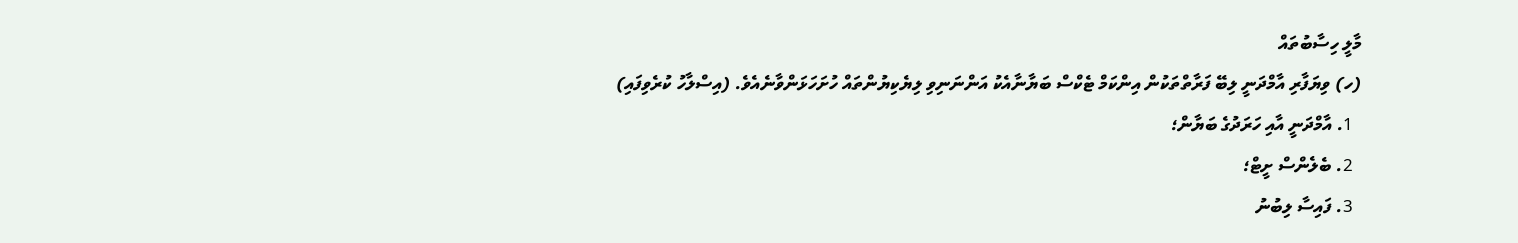މާލީ ހިސާބުތައް
(ހ) ވިޔަފާރި އާމްދަނީ ލިބޭ ފަރާތްތަކުން އިންކަމް ޓެކްސް ބަޔާނާއެކު އަންނަނިވި ލިޔެކިޔުންތައް ހުށަހަޅަންވާނެއެވެ. (އިސްލާހު ކުރެވިފައި)
  1. އާމްދަނީ އާއި ހަރަދުގެ ބަޔާން؛
  2. ބެލެންސް ށީޓް؛
  3. ފައިސާ ލިބުނު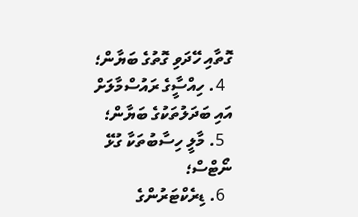ގޮތާއި ހޭދަވި ގޮތުގެ ބަޔާން؛
  4. ހިއްސީާގެ ރައުސްމާލަށް އައި ބަދަލުތަކުގެ ބަޔާން؛
  5. މާލީ ހިސާބުތަކާ ގުޅޭ ނޯޓްސް؛
  6. ޑިރެކްޓަރުންގެ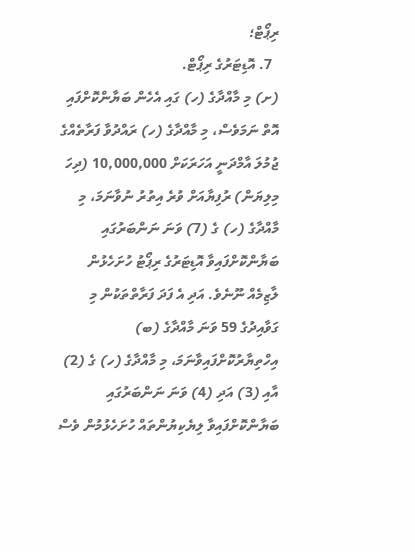ރިޕޯޓް؛
  7. އޮޑިޓަރުގެ ރިޕޯޓް.
(ށ) މި މާއްދާގެ (ހ) ގައި އެހެން ބަޔާންކޮށްފައި އޮތް ނަމަވެސް، މި މާއްދާގެ (ހ) ރައްދުވާ ފަރާތެއްގެ ޖުމުލަ އާމްދަނީ އަހަރަކަށް 10,000,000 (ދިހަ މިލިޔަން) ރުފިޔާއަށް ވުރެ އިތުރު ނުވާނަމަ، މި މާއްދާގެ (ހ) ގެ (7) ވަނަ ނަންބަރުގައި ބަޔާންކޮށްފައިވާ އޮޑިޓަރުގެ ރިޕޯޓު ހުށަހެޅުން ލާޒިމެއް ނޫނެވެ. އަދި އެ ފަދަ ފަރާތްތަކުން މި ގަވާއިދުގެ 59 ވަނަ މާއްދާގެ (ބ) އިހްތިޔާރުކޮށްފައިވާނަމަ، މި މާއްދާގެ (ހ) ގެ (2) އާއި (3) އަދި (4) ވަނަ ނަންބަރުގައި ބަޔާންކޮށްފައިވާ ލިޔެކިޔުންތައް ހުށަހެޅުމުން ވެސް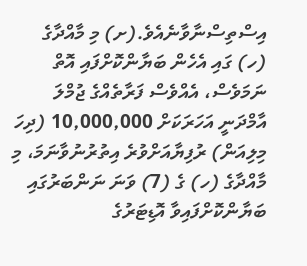އިސްތިސްނާވާނެއެވެ.(ށ) މި މާއްދާގެ (ހ) ގައި އެހެން ބަޔާންކޮށްފައި އޮތް ނަމަވެސް، އެއްވެސް ފަރާތެއްގެ ޖުމްލަ އާމްދަނީ އަހަރަކަށް 10,000,000 (ދިހަ މިލިއަން) ރުފިޔާއަށްވުރެ އިތުރުނުވާނަމަ، މި މާއްދާގެ (ހ) ގެ (7) ވަނަ ނަންބަރުގައި ބަޔާންކޮށްފައިވާ އޮޑިޓަރުގެ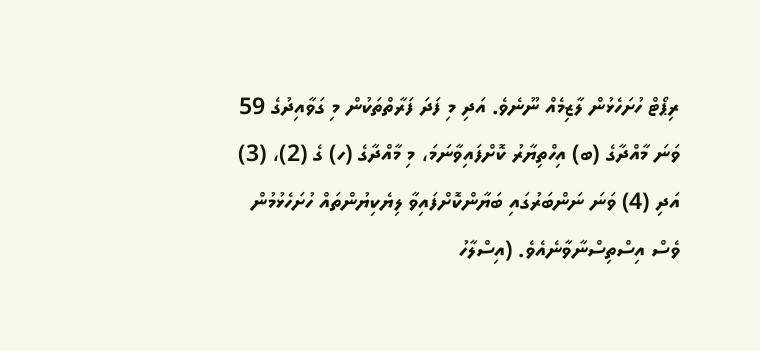ރިޕޯޓް ހުށަހެޅުން ލާޒިމެއް ނޫނެވެ. އަދި މި ފަދަ ފަރާތްތަކުން މި ގަވާއިދުގެ 59 ވަނަ މާއްދާގެ (ބ) އިހްތިޔާރު ކޮށްފައިވާނަމަ، މި މާއްދާގެ (ހ) ގެ (2)، (3) އަދި (4) ވަނަ ނަންބަރުގައި ބަޔާންކޮށްފައިވާ ލިޔެކިޔުންތައް ހުށަހެޅުމުން ވެސް އިސްތިސްނާވާނެއެވެ. (އިސްލާހު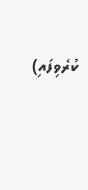ކުރެވިފައި)